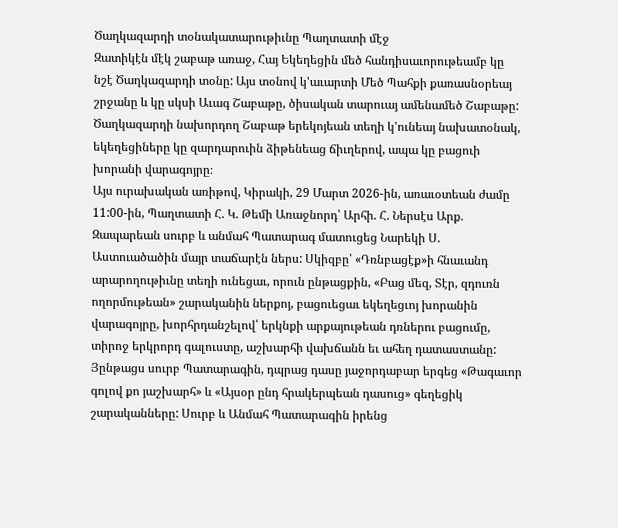Ծաղկազարդի տօնակատարութիւնը Պաղտատի մէջ
Զատիկէն մէկ շաբաթ առաջ, Հայ Եկեղեցին մեծ հանդիսաւորութեամբ կը նշէ Ծաղկազարդի տօնը: Այս տօնով կ'աւարտի Մեծ Պահքի քառասնօրեայ շրջանը և կը սկսի Աւագ Շաբաթը, ծիսական տարուայ ամենամեծ Շաբաթը: Ծաղկազարդի նախորդող Շաբաթ երեկոյեան տեղի կ'ունեայ նախատօնակ, եկեղեցիները կը զարդարուին ձիթենեաց ճիւղերով, ապա կը բացուի խորանի վարագոյրը։
Այս ուրախական առիթով, Կիրակի, 29 Մարտ 2026-ին, առաւօտեան ժամը 11:00-ին, Պաղտատի Հ. Կ. Թեմի Առաջնորդ՝ Արհի. Հ. Ներսէս Արք. Զապարեան սուրբ և անմահ Պատարագ մատուցեց Նարեկի Ս. Աստուածածին մայր տաճարէն ներս: Սկիզբը՝ «Դռնբացէք»ի հնաւանդ արարողութիւնը տեղի ունեցաւ, որուն ընթացքին, «Բաց մեզ, Տէր, զդուռն ողորմութեան» շարականին ներքոյ, բացուեցաւ եկեղեցւոյ խորանին վարագոյրը, խորհրդանշելով՝ երկնքի արքայութեան դռներու բացումը, տիրոջ երկրորդ գալուստը, աշխարհի վախճանն եւ ահեղ դատաստանը:
Յընթացս սուրբ Պատարագին, դպրաց դասը յաջորդաբար երգեց «Թագաւոր գոլով քո յաշխարհ» և «Այսօր ընդ հրակերպեան դասուց» գեղեցիկ շարականները: Սուրբ և Անմահ Պատարագին իրենց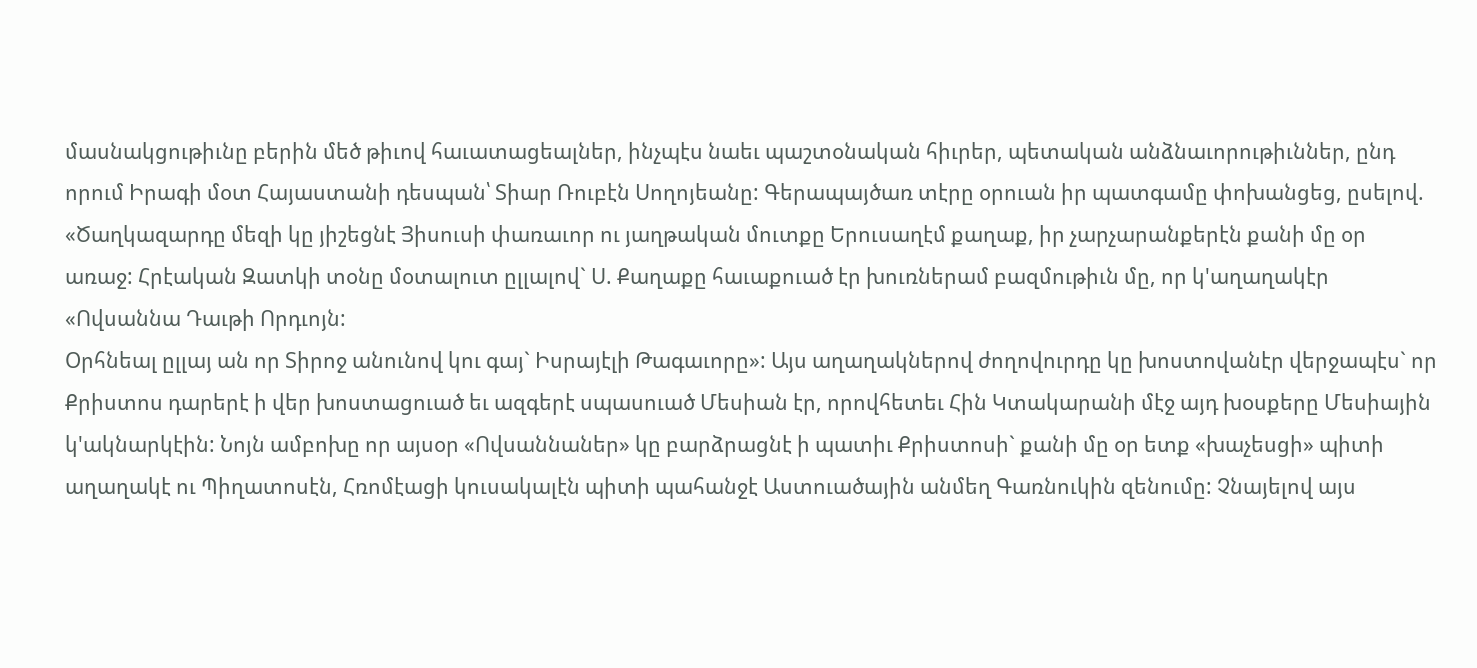մասնակցութիւնը բերին մեծ թիւով հաւատացեալներ, ինչպէս նաեւ պաշտօնական հիւրեր, պետական անձնաւորութիւններ, ընդ որում Իրագի մօտ Հայաստանի դեսպան՝ Տիար Ռուբէն Սողոյեանը: Գերապայծառ տէրը օրուան իր պատգամը փոխանցեց, ըսելով. «Ծաղկազարդը մեզի կը յիշեցնէ Յիսուսի փառաւոր ու յաղթական մուտքը Երուսաղէմ քաղաք, իր չարչարանքերէն քանի մը օր առաջ: Հրէական Զատկի տօնը մօտալուտ ըլլալով` Ս. Քաղաքը հաւաքուած էր խուռներամ բազմութիւն մը, որ կ'աղաղակէր «Ովսաննա Դաւթի Որդւոյն:
Օրհնեալ ըլլայ ան որ Տիրոջ անունով կու գայ` Իսրայէլի Թագաւորը»: Այս աղաղակներով ժողովուրդը կը խոստովանէր վերջապէս` որ Քրիստոս դարերէ ի վեր խոստացուած եւ ազգերէ սպասուած Մեսիան էր, որովհետեւ Հին Կտակարանի մէջ այդ խօսքերը Մեսիային կ'ակնարկէին: Նոյն ամբոխը որ այսօր «Ովսաննաներ» կը բարձրացնէ ի պատիւ Քրիստոսի` քանի մը օր ետք «խաչեսցի» պիտի աղաղակէ ու Պիղատոսէն, Հռոմէացի կուսակալէն պիտի պահանջէ Աստուածային անմեղ Գառնուկին զենումը: Չնայելով այս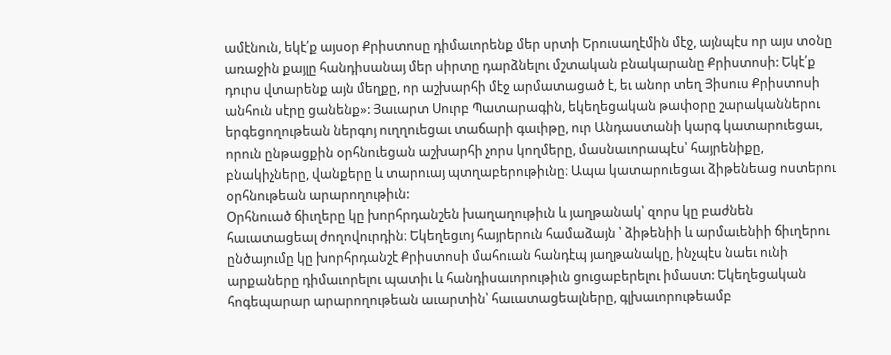ամէնուն, եկէ՛ք այսօր Քրիստոսը դիմաւորենք մեր սրտի Երուսաղէմին մէջ, այնպէս որ այս տօնը առաջին քայլը հանդիսանայ մեր սիրտը դարձնելու մշտական բնակարանը Քրիստոսի: Եկէ՛ք դուրս վտարենք այն մեղքը, որ աշխարհի մէջ արմատացած է, եւ անոր տեղ Յիսուս Քրիստոսի անհուն սէրը ցանենք»: Յաւարտ Սուրբ Պատարագին, եկեղեցական թափօրը շարականներու երգեցողութեան ներգոյ ուղղուեցաւ տաճարի գաւիթը, ուր Անդաստանի կարգ կատարուեցաւ, որուն ընթացքին օրհնուեցան աշխարհի չորս կողմերը, մասնաւորապէս՝ հայրենիքը, բնակիչները, վանքերը և տարուայ պտղաբերութիւնը։ Ապա կատարուեցաւ ձիթենեաց ոստերու օրհնութեան արարողութիւն:
Օրհնուած ճիւղերը կը խորհրդանշեն խաղաղութիւն և յաղթանակ՝ զորս կը բաժնեն հաւատացեալ ժողովուրդին։ Եկեղեցւոյ հայրերուն համաձայն ՝ ձիթենիի և արմաւենիի ճիւղերու ընծայումը կը խորհրդանշէ Քրիստոսի մահուան հանդէպ յաղթանակը, ինչպէս նաեւ ունի արքաները դիմաւորելու պատիւ և հանդիսաւորութիւն ցուցաբերելու իմաստ: Եկեղեցական հոգեպարար արարողութեան աւարտին՝ հաւատացեալները, գլխաւորութեամբ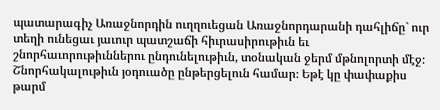պատարագիչ Առաջնորդին ուղղուեցան Առաջնորդարանի դահլիճը` ուր տեղի ունեցաւ յաւուր պատշաճի հիւրասիրութիւն եւ շնորհաւորութիւններու ընդունելութիւն, տօնական ջերմ մթնոլորտի մէջ։
Շնորհակալութիւն յօդուածը ընթերցելուն համար։ Եթէ կը փափաքիս թարմ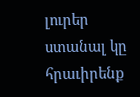լուրեր ստանալ կը հրաւիրենք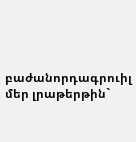բաժանորդագրուիլ մեր լրաթերթին`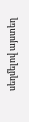սեղմելով այստեղ